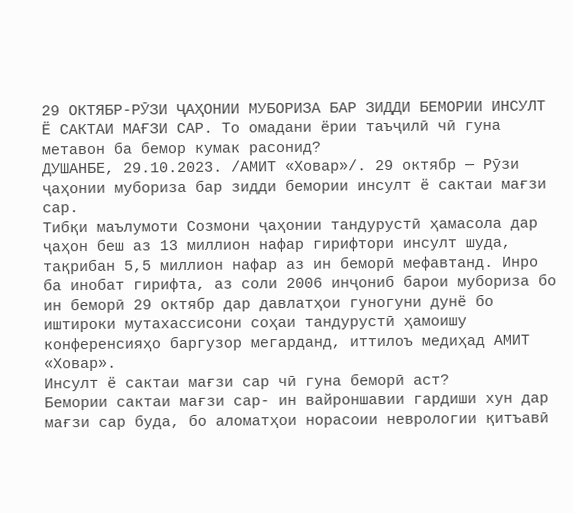29 ОКТЯБР-РӮЗИ ҶАҲОНИИ МУБОРИЗА БАР ЗИДДИ БЕМОРИИ ИНСУЛТ Ё САКТАИ МАҒЗИ САР. То омадани ёрии таъҷилӣ чӣ гуна метавон ба бемор кумак расонид?
ДУШАНБЕ, 29.10.2023. /АМИТ «Ховар»/. 29 октябр — Рӯзи ҷаҳонии мубориза бар зидди бемории инсулт ё сактаи мағзи сар.
Тибқи маълумоти Созмони ҷаҳонии тандурустӣ ҳамасола дар ҷаҳон беш аз 13 миллион нафар гирифтори инсулт шуда, тақрибан 5,5 миллион нафар аз ин беморӣ мефавтанд. Инро ба инобат гирифта, аз соли 2006 инҷониб барои мубориза бо ин беморӣ 29 октябр дар давлатҳои гуногуни дунё бо иштироки мутахассисони соҳаи тандурустӣ ҳамоишу конференсияҳо баргузор мегарданд, иттилоъ медиҳад АМИТ «Ховар».
Инсулт ё сактаи мағзи сар чӣ гуна беморӣ аст?
Бемории сактаи мағзи сар- ин вайроншавии гардиши хун дар мағзи сар буда, бо аломатҳои норасоии неврологии қитъавӣ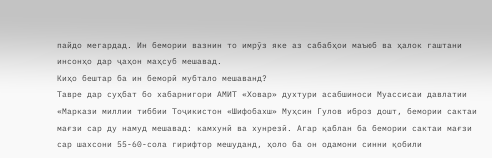пайдо мегардад. Ин бемории вазнин то имрӯз яке аз сабабҳои маъюб ва ҳалок гаштани инсонҳо дар ҷаҳон маҳсуб мешавад.
Киҳо бештар ба ин беморӣ мубтало мешаванд?
Тавре дар суҳбат бо хабарнигори АМИТ «Ховар» духтури асабшиноси Муассисаи давлатии «Маркази миллии тиббии Тоҷикистон «Шифобахш» Муҳсин Гулов иброз дошт, бемории сактаи мағзи сар ду намуд мешавад: камхунӣ ва хунрезӣ. Агар қаблан ба бемории сактаи мағзи сар шахсони 55-60-сола гирифтор мешуданд, ҳоло ба он одамони синни қобили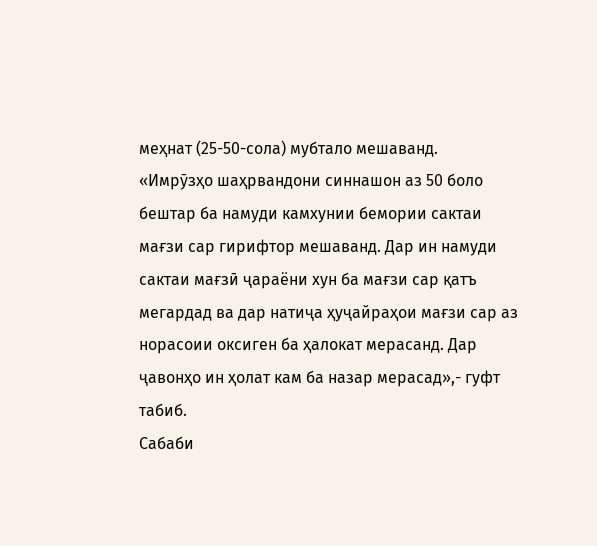меҳнат (25-50-сола) мубтало мешаванд.
«Имрӯзҳо шаҳрвандони синнашон аз 50 боло бештар ба намуди камхунии бемории сактаи мағзи сар гирифтор мешаванд. Дар ин намуди сактаи мағзӣ ҷараёни хун ба мағзи сар қатъ мегардад ва дар натиҷа ҳуҷайраҳои мағзи сар аз норасоии оксиген ба ҳалокат мерасанд. Дар ҷавонҳо ин ҳолат кам ба назар мерасад»,- гуфт табиб.
Сабаби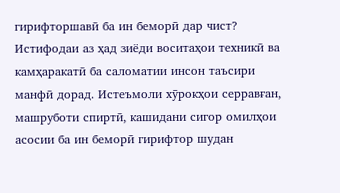гирифторшавӣ ба ин беморӣ дар чист?
Истифодаи аз ҳад зиёди воситаҳои техникӣ ва камҳаракатӣ ба саломатии инсон таъсири манфӣ дорад. Истеъмоли хӯрокҳои серравған, машруботи спиртӣ, кашидани сигор омилҳои асосии ба ин беморӣ гирифтор шудан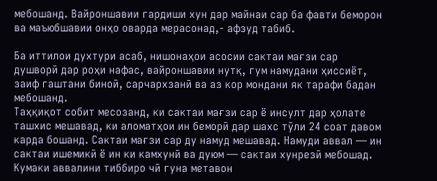мебошанд. Вайроншавии гардиши хун дар майнаи сар ба фавти беморон ва маъюбшавии онҳо оварда мерасонад,- афзуд табиб.

Ба иттилои духтури асаб, нишонаҳои асосии сактаи мағзи сар душворӣ дар роҳи нафас, вайроншавии нутқ, гум намудани ҳиссиёт, заиф гаштани биноӣ, сарчархзанӣ ва аз кор мондани як тарафи бадан мебошанд.
Таҳқиқот собит месозанд, ки сактаи мағзи сар ё инсулт дар ҳолате ташхис мешавад, ки аломатҳои ин беморӣ дар шахс тӯли 24 соат давом карда бошанд. Сактаи мағзи сар ду намуд мешавад. Намуди аввал — ин сактаи ишемикӣ ё ин ки камхунӣ ва дуюм — сактаи хунрезӣ мебошад.
Кумаки аввалини тиббиро чӣ гуна метавон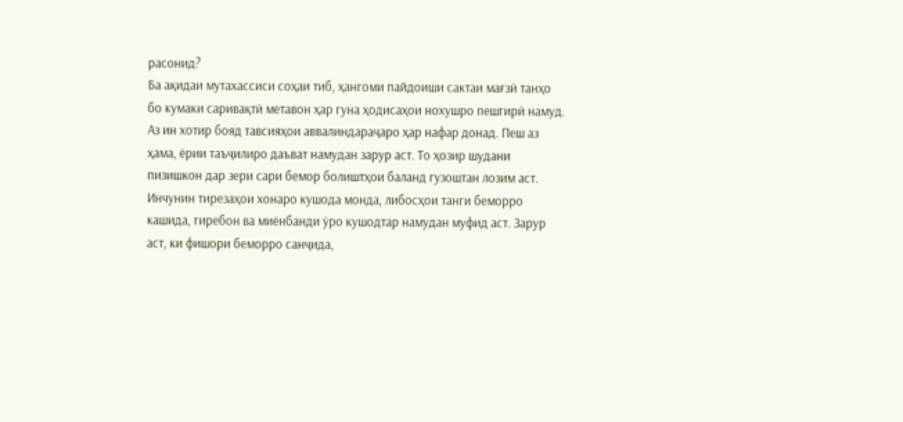расонид?
Ба ақидаи мутахассиси соҳаи тиб, ҳангоми пайдоиши сактаи мағзӣ танҳо бо кумаки саривақтӣ метавон ҳар гуна ҳодисаҳои нохушро пешгирӣ намуд. Аз ин хотир бояд тавсияҳои аввалиндараҷаро ҳар нафар донад. Пеш аз ҳама, ёрии таъҷилиро даъват намудан зарур аст. То ҳозир шудани пизишкон дар зери сари бемор болиштҳои баланд гузоштан лозим аст. Инчунин тирезаҳои хонаро кушода монда, либосҳои танги беморро кашида, гиребон ва миёнбанди ӯро кушодтар намудан муфид аст. Зарур аст, ки фишори беморро санҷида,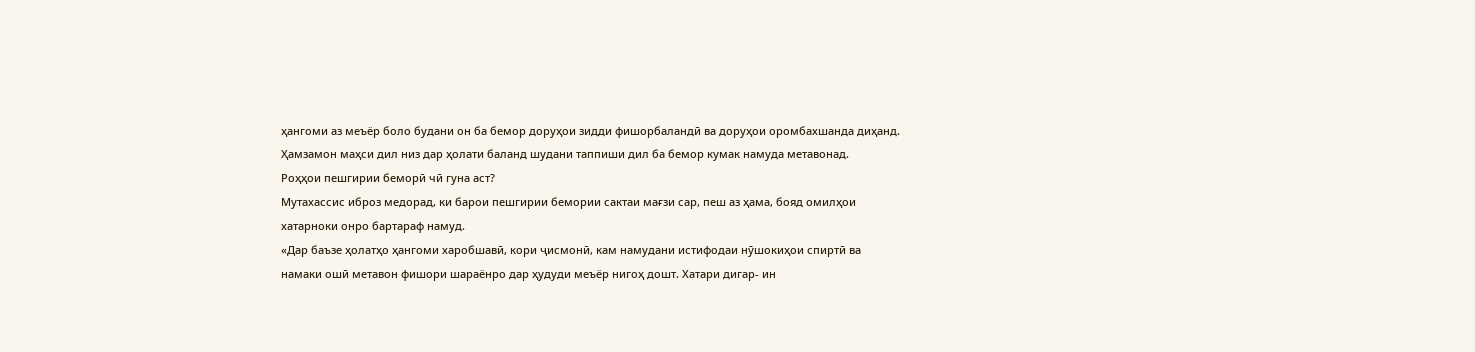ҳангоми аз меъёр боло будани он ба бемор доруҳои зидди фишорбаландӣ ва доруҳои оромбахшанда диҳанд. Ҳамзамон маҳси дил низ дар ҳолати баланд шудани таппиши дил ба бемор кумак намуда метавонад.
Роҳҳои пешгирии беморӣ чӣ гуна аст?
Мутахассис иброз медорад, ки барои пешгирии бемории сактаи мағзи сар, пеш аз ҳама, бояд омилҳои хатарноки онро бартараф намуд.
«Дар баъзе ҳолатҳо ҳангоми харобшавӣ, кори ҷисмонӣ, кам намудани истифодаи нӯшокиҳои спиртӣ ва намаки ошӣ метавон фишори шараёнро дар ҳудуди меъёр нигоҳ дошт. Хатари дигар- ин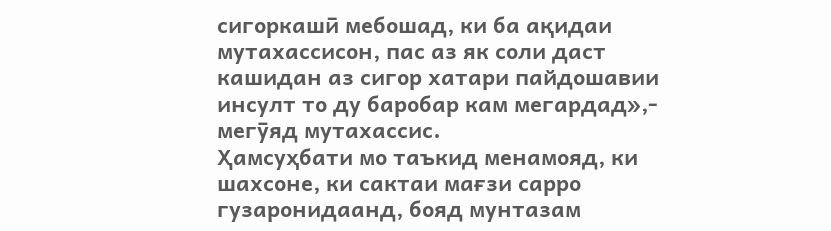сигоркашӣ мебошад, ки ба ақидаи мутахассисон, пас аз як соли даст кашидан аз сигор хатари пайдошавии инсулт то ду баробар кам мегардад»,- мегӯяд мутахассис.
Ҳамсуҳбати мо таъкид менамояд, ки шахсоне, ки сактаи мағзи сарро гузаронидаанд, бояд мунтазам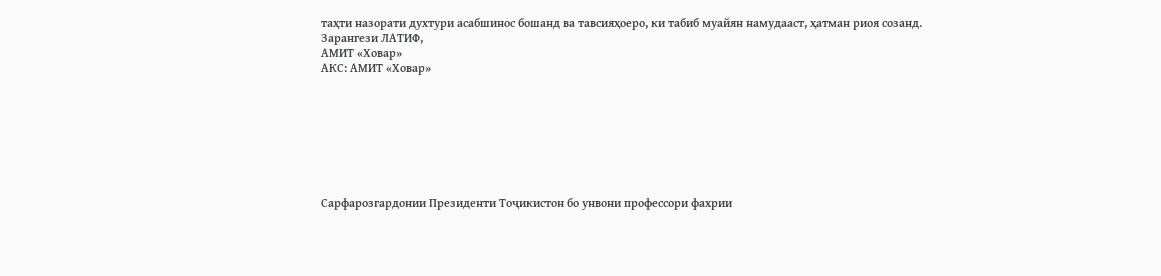таҳти назорати духтури асабшинос бошанд ва тавсияҳоеро, ки табиб муайян намудааст, ҳатман риоя созанд.
Зарангези ЛАТИФ,
АМИТ «Ховар»
АКС: АМИТ «Ховар»








Сарфарозгардонии Президенти Тоҷикистон бо унвони профессори фахрии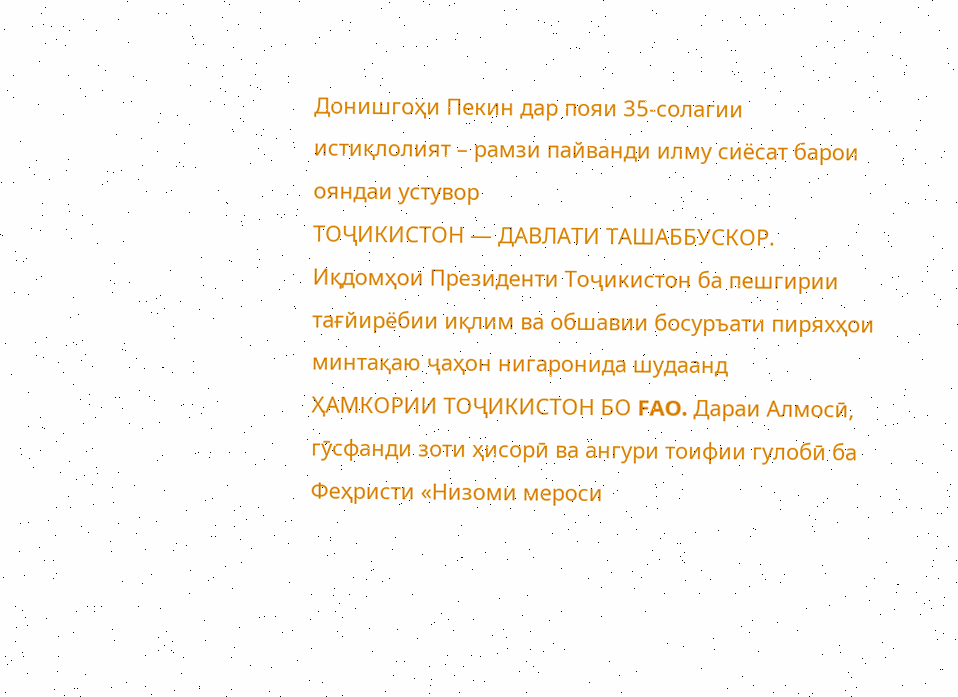Донишгоҳи Пекин дар пояи 35-солагии истиқлолият – рамзи пайванди илму сиёсат барои ояндаи устувор
ТОҶИКИСТОН — ДАВЛАТИ ТАШАББУСКОР. Иқдомҳои Президенти Тоҷикистон ба пешгирии тағйирёбии иқлим ва обшавии босуръати пиряхҳои минтақаю ҷаҳон нигаронида шудаанд
ҲАМКОРИИ ТОҶИКИСТОН БО FAO. Дараи Алмосӣ, гӯсфанди зоти ҳисорӣ ва ангури тоифии гулобӣ ба Феҳристи «Низоми мероси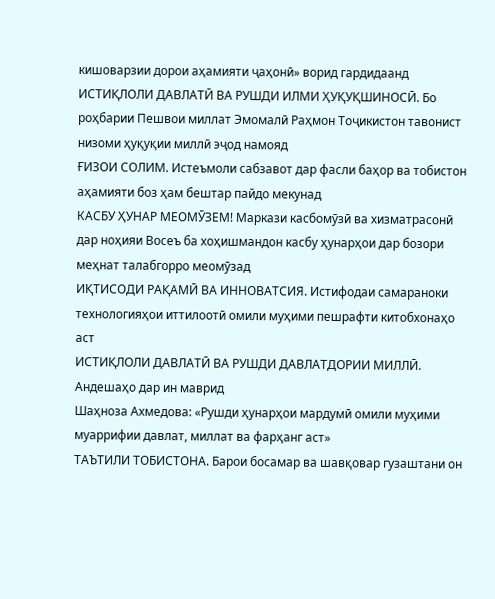кишоварзии дорои аҳамияти ҷаҳонӣ» ворид гардидаанд
ИСТИҚЛОЛИ ДАВЛАТӢ ВА РУШДИ ИЛМИ ҲУҚУҚШИНОСӢ. Бо роҳбарии Пешвои миллат Эмомалӣ Раҳмон Тоҷикистон тавонист низоми ҳуқуқии миллӣ эҷод намояд
ҒИЗОИ СОЛИМ. Истеъмоли сабзавот дар фасли баҳор ва тобистон аҳамияти боз ҳам бештар пайдо мекунад
КАСБУ ҲУНАР МЕОМӮЗЕМ! Маркази касбомӯзӣ ва хизматрасонӣ дар ноҳияи Восеъ ба хоҳишмандон касбу ҳунарҳои дар бозори меҳнат талабгорро меомӯзад
ИҚТИСОДИ РАҚАМӢ ВА ИННОВАТСИЯ. Истифодаи самараноки технологияҳои иттилоотӣ омили муҳими пешрафти китобхонаҳо аст
ИСТИҚЛOЛИ ДAВЛAТӢ ВA РУШДИ ДAВЛAТДOРИИ МИЛЛӢ. Андешаҳо дар ин маврид
Шаҳноза Ахмедова: «Рушди ҳунарҳои мардумӣ омили муҳими муаррифии давлат, миллат ва фарҳанг аст»
ТАЪТИЛИ ТОБИСТОНА. Барои босамар ва шавқовар гузаштани он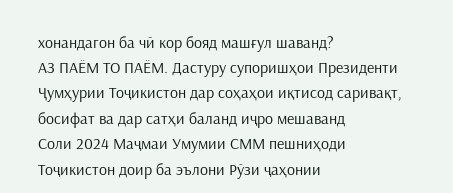хонандагон ба чӣ кор бояд машғул шаванд?
АЗ ПАЁМ ТО ПАЁМ. Дастуру супоришҳои Президенти Ҷумҳурии Тоҷикистон дар соҳаҳои иқтисод саривақт, босифат ва дар сатҳи баланд иҷро мешаванд
Соли 2024 Маҷмаи Умумии СММ пешниҳоди Тоҷикистон доир ба эълони Рӯзи ҷаҳонии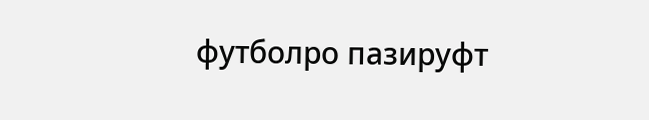футболро пазируфт